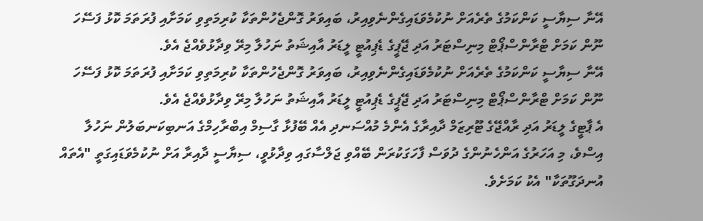އޭނާ ސިޔާސީ ކަންކަމުގެ ތެރެއަށް ނުކުމެވަޑައިގެންނެވިއިރު، ބައިވަރު ގޮންޖެހުންތަކާ ކުރިމަތިވި ކަމަށާއި ފުރަތަމަ ކޮޅު ފަސޭހަ ނޫން ކަމަށް ޓްރާންސްޕޯޓް މިނިސްޓަރު އަދި ޖޭޕީގެ ޑެޕިއުޓީ ލީޑަރު އާއިޝަތު ނަހުލާ މިރޭ ވިދާޅުވެއްޖެ އެވެ.
އޭނާ ސިޔާސީ ކަންކަމުގެ ތެރެއަށް ނުކުމެވަޑައިގެންނެވިއިރު، ބައިވަރު ގޮންޖެހުންތަކާ ކުރިމަތިވި ކަމަށާއި ފުރަތަމަ ކޮޅު ފަސޭހަ ނޫން ކަމަށް ޓްރާންސްޕޯޓް މިނިސްޓަރު އަދި ޖޭޕީގެ ޑެޕިއުޓީ ލީޑަރު އާއިޝަތު ނަހުލާ މިރޭ ވިދާޅުވެއްޖެ އެވެ.
އެ ޕާޓީގެ ލީޑަރު އަދި ރާއްޖޭގެ ޓޫރިޒަމް ދާއިރާގެ އެންމެ މުއްސަނދި އެއް ބޭފުޅާ ގާސިމް އިބްރާހިމްގެ އަނބިކަނބަލުން ނަހުލާ އިސްވެ، މި އަހަރުގެ އަންހެނުންގެ ދުވަސް ފާހަގަކުރަން ބޭއްވި ޖަލްސާގައި ވިދާޅުވީ، ސިޔާސީ ދާއިރާ އަށް ނުކުމެވަޑައިގަތީ "އެތައް އުނދަގޫތަކާ" އެކު ކަމަށެވެ.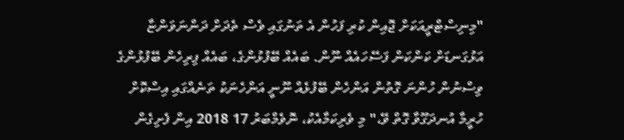"މިނިސްޓްރީއަކަށް ޖޮއިން ކުރި ފަހުން އެ ތަނުގައި ވެސް ތެދަށް ދަންނަވަންޏާ އަޅުގަނޑަށް ކަންކަން ފަސޭހައެއް ނޫން. ބައެއް ބޭފުޅުންގެ، ބައެއް ފިރިހެން ބޭފުޅުންގެ ވިސްނުން ހުންނަ ގޮތުން އަންހެން ބޭފުޅެއް ނޫނީ އަންހެނަކު ތަނެއްގައި އިސްކޮށް ހުރީމާ އުނދަގޫވާ ގޮތް ވޭ،" މި ވެރިކަމާއެކު، ނޮވެމްބަރު 17 2018 އިން ފެށިގެން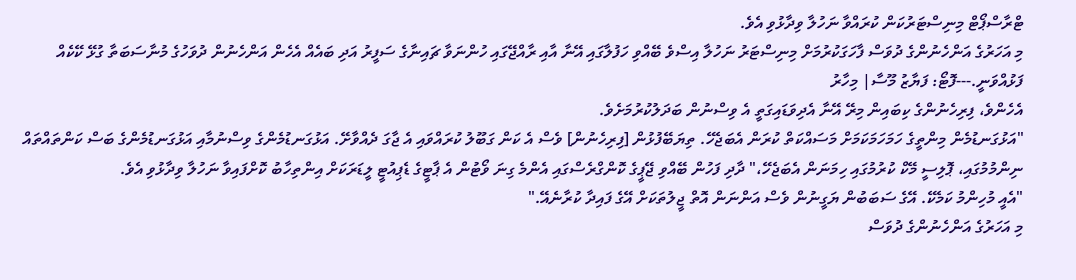ޓްރާސްޕޯޓް މިނިސްޓަރުކަން ކުރައްވާ ނަހުލާ ވިދާޅުވި އެވެ.
މި އަހަރުގެ އަންހެނުންގެ ދުވަސް ފާހަގަކުރުމަށް މިނިސްޓަރު ނަހުލާ އިސްވެ ބޭއްވި ހަފުލާގައި އޭނާ އާއި ރާއްޖޭގައި ހުންނަވާ ޗައިނާގެ ސަފީރު އަދި ބައެއް އެހެން އަންހެނުން ދުވަހުގެ މުނާސަބަތާ ގުޅޭ ކޭކެއް ފަޅުއްވަނީ.---ފޮޓޯ: ފަޔާޒު މޫސާ| މިހާރު
އެހެންވެ، ފިރިހެނުންގެ ކިބައިން މިރޭ އޭނާ އެދިވަޑައިގަތީ އެ ވިސްނުން ބަދަލުކުރުމަށެވެ.
"އަޅުގަނޑުމެން މިންތީގެ ހަމަހަމަކަމަށް މަސައްކަތް ކުރަން އެބަޖެހޭ. ތިޔަބޭފުޅުން [ފިރިހެނުން] ވެސް އެ ކަން ގަބޫލު ކުރައްވައި އެ ޖާގަ ދެއްވާށޭ. އަޅުގަނޑުމެންގެ ވިސްނުމާއި އަޅުގަނޑުމެންގެ ބަސް ކަންތައްތައް ނިންމުމުގައި، ޕޮލިސީ މޭކް ކުރުމުގައި ހިމަނަން އެބަޖެހޭ،" ދާދި ފަހުން ބޭއްވި ޖޭޕީގެ ކޮންގްރެސްގައި އެންމެ ގިނަ ވޯޓުން އެ ޕާޓީގެ ޑެޕިއުޓީ ލީޑަރަކަށް އިންތިހާބު ކޮށްފައިވާ ނަހުލާ ވިދާޅުވި އެވެ.
"އެއީ މުހިންމު ކަމެކޭ. އޭގެ ސަބަބުން ޔަގީނުން ވެސް އަންނަން އޮތް ޖީލުތަކަށް އޭގެ ފައިދާ ކުރާނެއޭ."
މި އަހަރުގެ އަންހެނުންގެ ދުވަސް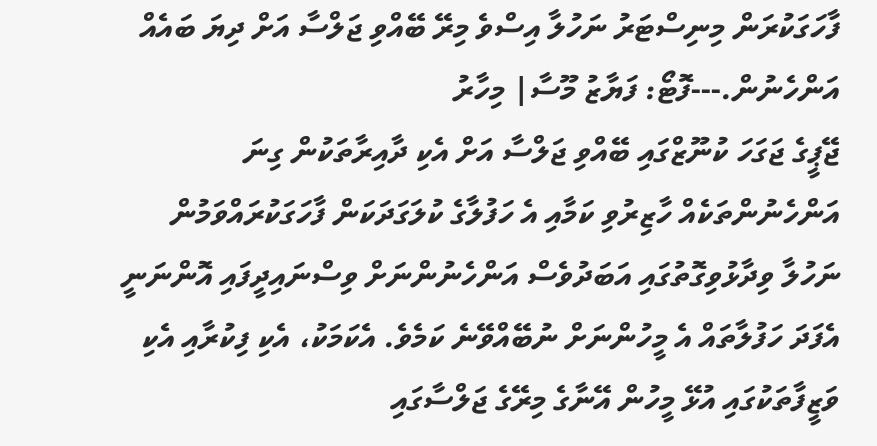ފާހަގަކުރަން މިނިސްޓަރު ނަހުލާ އިސްވެ މިރޭ ބޭއްވި ޖަލްސާ އަށް ދިޔަ ބައެއް އަންހެނުން.---ފޮޓޯ: ފަޔާޒު މޫސާ| މިހާރު
ޖޭޕީގެ ޖަގަހަ ކުނޫޒްގައި ބޭއްވި ޖަލްސާ އަށް އެކި ދާއިރާތަކުން ގިނަ އަންހެނުންތަކެއް ހާޒިރުވި ކަމާއި އެ ހަފުލާގެ ކުލަގަދަކަން ފާހަގަކުރައްވަމުން ނަހުލާ ވިދާޅުވިގޮތުގައި އަބަދުވެސް އަންހެނުންނަށް ވިސްނައިދީފައި އޮންނަނީ އެފަދަ ހަފުލާތައް އެ މީހުންނަށް ނުބޭއްވޭނެ ކަމެވެ. އެކަމަކު، އެކި ފިކުރާއި އެކި ވަޒީފާތަކުގައި އުޅޭ މީހުން އޭނާގެ މިރޭގެ ޖަލްސާގައި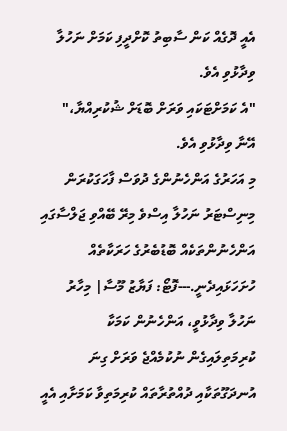އެއީ ދޮގެއް ކަން ސާބިތު ކޮށްދީފި ކަމަށް ނަހުލާ ވިދާޅުވި އެވެ.
"އެ ކަމަށްޓަކައި ވަރަށް ބޮޑަށް ޝުކުރިއްޔާ،" އޭނާ ވިދާޅުވި އެވެ.
މި އަހަރުގެ އަންހެނުންގެ ދުވަސް ފާހަގަކުރަން މިނިސްޓަރު ނަހުލާ އިސްވެ މިރޭ ބޭއްވި ޖަލްސާގައި އަންހެނުންތަކެއް ބޮޑުބެރުގެ ހަރަކާތެއް ހުށަހަޅައިދެނީ.---ފޮޓޯ: ފަޔާޒު މޫސާ| މިހާރު
ނަހުލާ ވިދާޅުވީ، އަންހެނުން ކަމަކާ ކުރިމަތިލައިގެން ނުކުމެއްޖެ ވަރަށް ގިނަ އުނދަގޫތަކާއި ދުއްތުރާތައް ކުރިމަތިވާ ކަމަށާއި އެއީ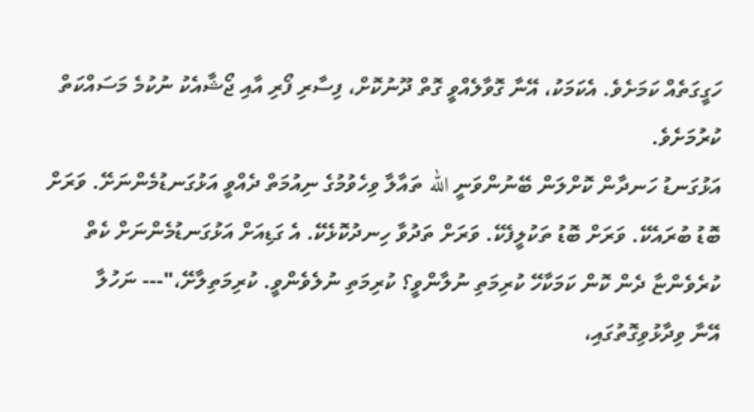ހަގީގަތެއް ކަމަށެވެ. އެކަމަކު، އޭނާ ގޮވާލެއްވީ ގޮތް ދޫނުކޮށް، ފިސާރި ފޯރި އާއި ޖޯޝާއެކު ނުކުމެ މަސައްކަތް ކުރުމަށެވެ.
އަޅުގަނޑު ހަނދާން ކޮށްލަން ބޭނުންވަނީ الله ތައާލާ ވިހެވުމުގެ ނިއުމަތް ދެއްވީ އަޅުގަނޑުމެންނަށޭ. ވަރަށް ބޮޑު ބުރައެކޭ. ވަރަށް ބޮޑު ތަކުލީފެކޭ. ވަރަށް ތަދުވާ ހިނދުކޮޅެކޭ. އެ ގަޑިއަށް އަޅުގަނޑުމެންނަށް ކެތް ކުރެވެންޏާ ދެން ކޮން ކަމަކާހޭ ކުރިމަތި ނުލާންވީ؟ ކުރިމަތި ނުލެވެންވީ. ކުރިމަތިލާށޭ،"--- ނަހުލާ
އޭނާ ވިދާޅުވިގޮތުގައި،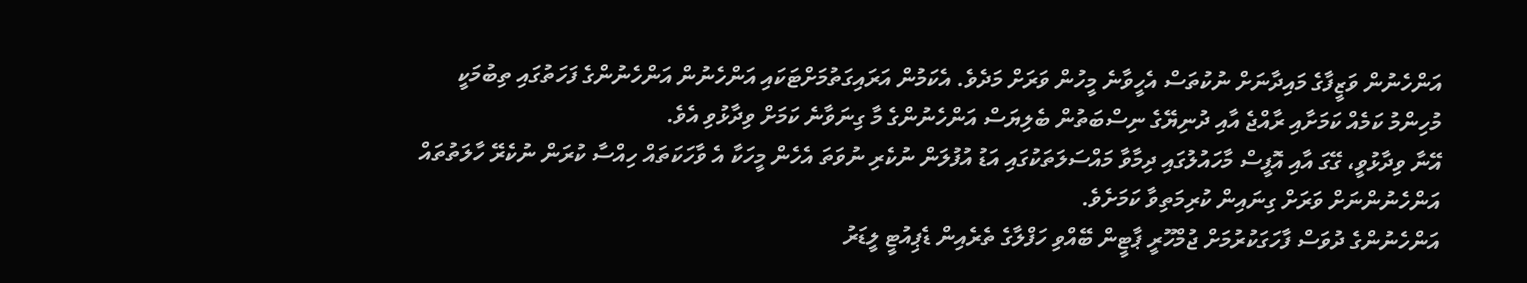އަންހެނުން ވަޒީފާގެ މައިދާނަށް ނުކުތަސް އެހީވާނެ މީހުން ވަރަށް މަދެވެ. އެކަމުން އަރައިގަތުމަށްޓަކައި އަންހެނުން އަންހެނުންގެ ފަހަތުގައި ތިބުމަކީ މުހިންމު ކަމެއް ކަމަށާއި ރާއްޖެ އާއި ދުނިޔޭގެ ނިސްބަތުން ބެލިޔަސް އަންހެނުންގެ މާ ގިނަވާނެ ކަމަށް ވިދާޅުވި އެވެ.
އޭނާ ވިދާޅުވީ، ގޭގަ އާއި އޮފީސް މާހައުލުގައި ދިމާވާ މައްސަލަތަކުގައި އަޑު އުފުލަން ނުކެރި ނުވަތަ އެހެން މީހަކާ އެ ވާހަކަތައް ހިއްސާ ކުރަން ނުކެރޭ ހާލަތުތައް އަންހެނުންނަށް ވަރަށް ގިނައިން ކުރިމަތިވާ ކަމަށެވެ.
އަންހެނުންގެ ދުވަސް ފާހަގަކުރުމަށް ޖުމްހޫރީ ޕާޓީން ބޭއްވި ހަފްލާގެ ތެރެއިން ޑެޕިއުޓީ ލީޑަރު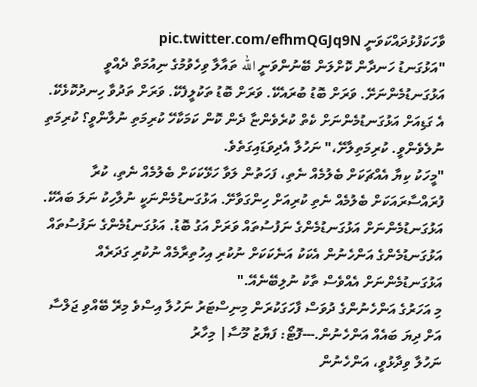ވާހަކަފުޅުދައްކަވަނީ pic.twitter.com/efhmQGJq9N
"އަޅުގަނޑު ހަނދާން ކޮށްލަން ބޭނުންވަނީ الله ތައާލާ ވިހެވުމުގެ ނިއުމަތް ދެއްވީ އަޅުގަނޑުމެންނަށޭ. ވަރަށް ބޮޑު ބުރައެކޭ. ވަރަށް ބޮޑު ތަކުލީފެކޭ. ވަރަށް ތަދުވާ ހިނދުކޮޅެކޭ. އެ ގަޑިއަށް އަޅުގަނޑުމެންނަށް ކެތް ކުރެވެންޏާ ދެން ކޮން ކަމަކާހޭ ކުރިމަތި ނުލާންވީ؟ ކުރިމަތި ނުލެވެންވީ. ކުރިމަތިލާށޭ،" ނަހުލާ އެދިވަޑައިގަތެވެ.
"މީހަކު ކިޔާ އެއްޗަކަށް ބެލުމެއް ނެތި، ފަހަތުން ލަވާ ހަޅޭކަކަށް ބެލުމެއް ނެތި، ކުރާ ފުރައްސާރައަކަށް ބެލުމެއް ނެތި ކުރިއަށް ހިންގަވާށޭ. އަޅުގަނޑުމެންނަކީ ނުލާހިކު ނަލަ ބައެކޭ. އަޅުގަނޑުމެންނަށް އަޅުގަނޑުމެންގެ ނަފުސުތައް ވަރަށް އަގު ބޮޑު. އަޅުގަނޑުމެންގެ ނަފުސުތައް އަޅުގަނޑުމެންގެ އަންހެނުން އެކަކު އަނެކަކަށް ނުކުރި އިހުތިރާމެއް ނުކުރި ގަދަރެއް އަޅުގަނޑުމެންނަށް އެއްވެސް ތާކު ނުލިބޭނެއޭ."
މި އަހަރުގެ އަންހެނުންގެ ދުވަސް ފާހަގަކުރަން މިނިސްޓަރު ނަހުލާ އިސްވެ މިރޭ ބޭއްވި ޖަލްސާ އަށް ދިޔަ ބައެއް އަންހެނުން.---ފޮޓޯ: ފަޔާޒު މޫސާ| މިހާރު
ނަހުލާ ވިދާޅުވީ، އަންހެނުން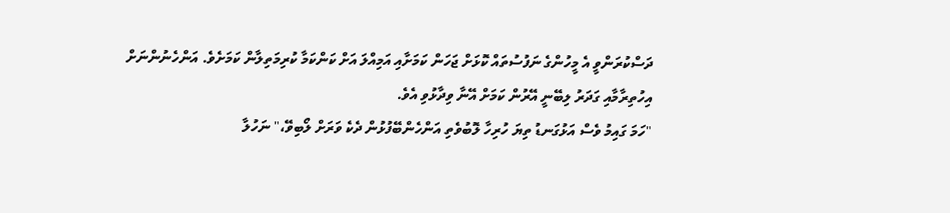ދަސްކުރަންވީ އެ މީހުންގެ ނަފުސުތައް ކޮޅަށް ޖަހަން ކަމަށާއި އަމިއްލަ އަށް ކަންކަމާ ކުރިމަތިލާން ކަމަށެވެ. އަންހެނުންނަށް އިހުތިރާމާއި ގަދަރު ލިބޭނީ އޭރުން ކަމަށް އޭނާ ވިދާޅުވި އެވެ.
"ހަމަ ގައިމު ވެސް އަޅުގަނޑު ތިޔަ ހުރިހާ ލޮބުވެތި އަންހެންބޭފުޅުން ދެކެ ވަރަށް ލޯބިވޭ،" ނަހުލާ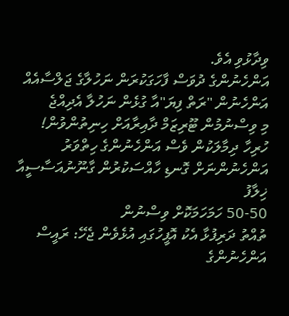ވިދާޅުވި އެވެ.
އަންހެނުންގެ ދުވަސް ފާހަގަކުރަން ނަހުލާގެ ޖަލްސާއެއް
އަންހެނުން "ރަތް ފިޔަ"އާ ގުޅެން ނަހުލާ އެދިއްޖެ
މި ވިސްނުމުން ޓޫރިޒަމް ދާއިރާއަށް ހިނިތުންވުން!
ހުރިހާ ދިމާލަކުން ވެސް އަންހެނުންގެ ހިތްވަރު
އަންހެނުންނަށް ގޮނޑި ހާއްސަކުރުން ގާނޫނުއަސާސީއާ ޚިލާފު
50-50 ހަމަހަމަކޮށް ވިސްނުން
ތުއްތު ދަރިފުޅާ އެކު އޮފީހުގައި އުޅެވެން ޖެހޭ: ރައީސް
އަންހެނުންގެ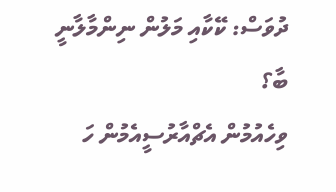ދުވަސް: ކޭކާއި މަލުން ނިންމާލާނީ ބާ؟
ވިހެއުމުން އެޗްއާރުސީއެމުން ހަ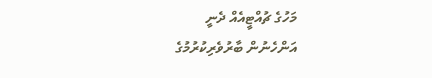މަހުގެ ޗުއްޓީއެއް ދެނީ
އަންހެނުން ބާރުވެރިކުރުމުގެ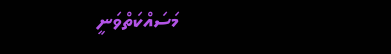މަސައްކަތްވަނީ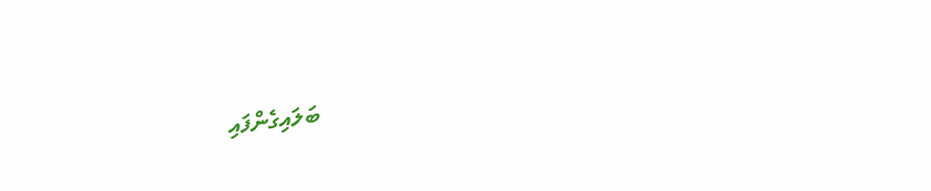ބަލައިގެންފައި